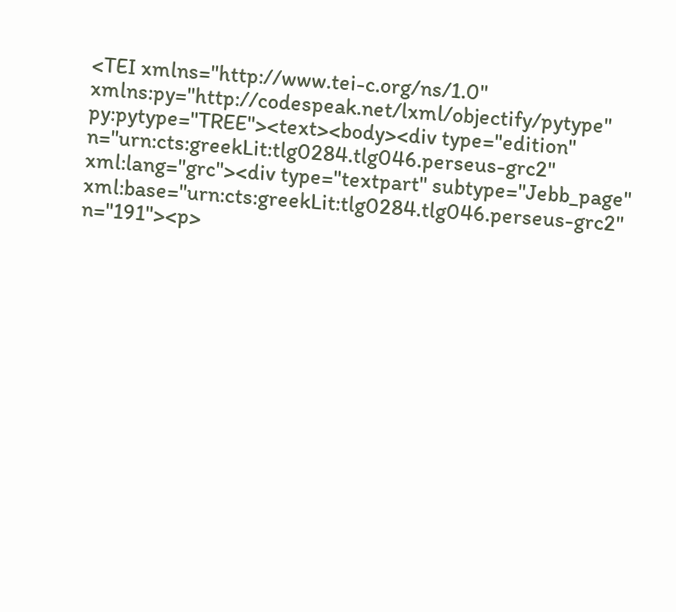<TEI xmlns="http://www.tei-c.org/ns/1.0" xmlns:py="http://codespeak.net/lxml/objectify/pytype" py:pytype="TREE"><text><body><div type="edition" n="urn:cts:greekLit:tlg0284.tlg046.perseus-grc2" xml:lang="grc"><div type="textpart" subtype="Jebb_page" xml:base="urn:cts:greekLit:tlg0284.tlg046.perseus-grc2" n="191"><p>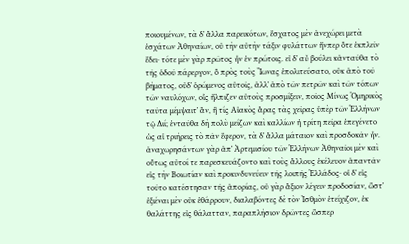ποιουμένων, τὰ δʼ ἄλλα παρεικότων, ἔσχατος μὲν ἀνεχώρει μετὰ ἐσχάτων Ἀθηναίων, οὐ τὴν αὐτὴν τάξιν φυλάττων ἥνπερ ὅτε ἐκπλεῖν ἔδει· τότε μὲν γὰρ πρῶτος ἦν ἐν πρώτοις. εἰ δʼ αὖ βούλει κἀνταῦθα τὸ τῆς ὁδοῦ πάρεργον, ὃ πρὸς τοὺς Ἴωνας ἐπολιτεύσατο, οὐκ ἀπὸ τοῦ βήματος, οὐδʼ ὁρώμενος αὐτοῖς, ἀλλʼ ἀπὸ τῶν πετρῶν καὶ τῶν τόπων τῶν ναυλόχων, οἷς ἤλπιζεν αὐτοὺς προσμίξειν, ποῖος Μίνως Ὁμηρικὸς ταῦτα μέμψαιτʼ ἂν, ἢ τίς Αἰακὸς ἄρας τὰς χεῖρας ὑπὲρ τῶν Ἑλλήνων τῷ Διί; ἐνταῦθα δὴ πολὺ μείζων καὶ καλλίων ἡ τρίτη πεῖρα ἐπεγένετο ὡς αἱ τριήρεις τὸ πᾶν ἔφερον, τὰ δʼ ἄλλα μάταιον καὶ προσδοκᾶν ἦν. ἀναχωρησάντων γὰρ ἀπʼ Ἀρτεμισίου τῶν Ἑλλήνων Ἀθηναῖοι μὲν καὶ οὕτως αὐτοί τε παρεσκευάζοντο καὶ τοὺς ἄλλους ἐκέλευον ἀπαντᾶν εἰς τὴν Βοιωτίαν καὶ προκινδυνεύειν τῆς λοιπῆς Ἑλλάδος· οἱ δʼ εἰς τοῦτο κατέστησαν τῆς ἀπορίας, οὐ γὰρ ἄξιον λέγειν προδοσίαν, ὥστʼ ἐξιέναι μὲν οὐκ ἐθάρρουν, διαλαβόντες δὲ τὸν Ἰσθμὸν ἐτείχιζον, ἐκ θαλάττης εἰς θάλατταν, παραπλήσιον δρῶντες ὥσπερ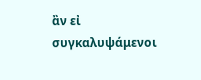ἂν εἰ συγκαλυψάμενοι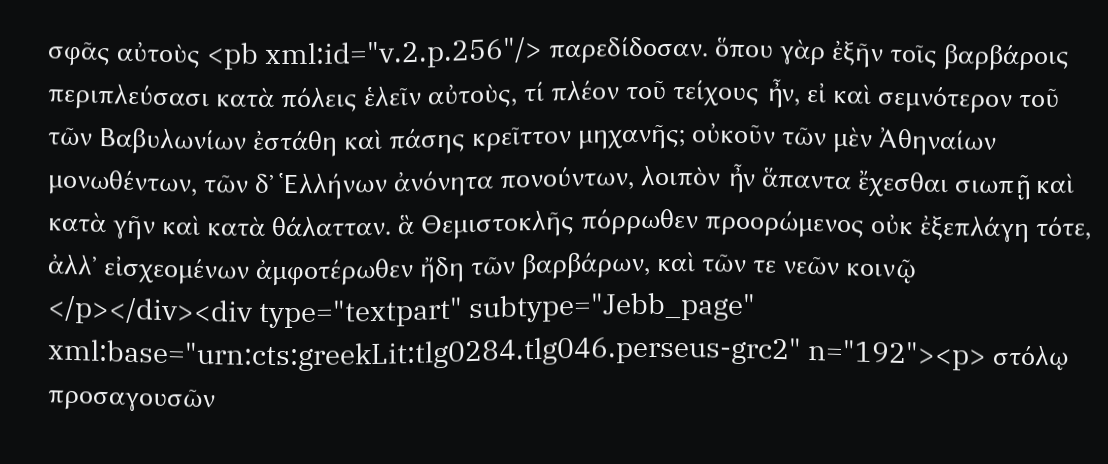σφᾶς αὐτοὺς <pb xml:id="v.2.p.256"/> παρεδίδοσαν. ὅπου γὰρ ἐξῆν τοῖς βαρβάροις περιπλεύσασι κατὰ πόλεις ἑλεῖν αὐτοὺς, τί πλέον τοῦ τείχους ἦν, εἰ καὶ σεμνότερον τοῦ τῶν Βαβυλωνίων ἐστάθη καὶ πάσης κρεῖττον μηχανῆς; οὐκοῦν τῶν μὲν Ἀθηναίων μονωθέντων, τῶν δʼ Ἑλλήνων ἀνόνητα πονούντων, λοιπὸν ἦν ἅπαντα ἔχεσθαι σιωπῇ καὶ κατὰ γῆν καὶ κατὰ θάλατταν. ἃ Θεμιστοκλῆς πόρρωθεν προορώμενος οὐκ ἐξεπλάγη τότε, ἀλλʼ εἰσχεομένων ἀμφοτέρωθεν ἤδη τῶν βαρβάρων, καὶ τῶν τε νεῶν κοινῷ </p></div><div type="textpart" subtype="Jebb_page" xml:base="urn:cts:greekLit:tlg0284.tlg046.perseus-grc2" n="192"><p> στόλῳ προσαγουσῶν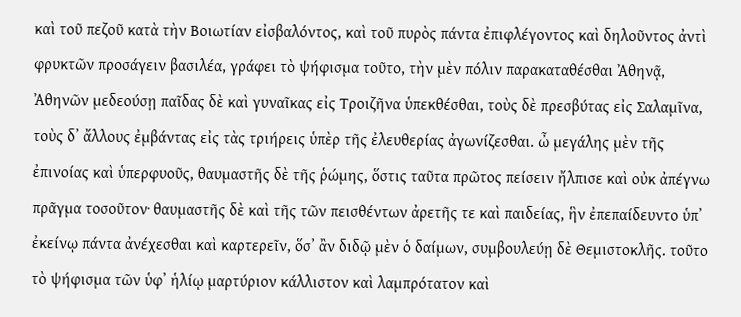καὶ τοῦ πεζοῦ κατὰ τὴν Βοιωτίαν εἰσβαλόντος, καὶ τοῦ πυρὸς πάντα ἐπιφλέγοντος καὶ δηλοῦντος ἀντὶ φρυκτῶν προσάγειν βασιλέα, γράφει τὸ ψήφισμα τοῦτο, τὴν μὲν πόλιν παρακαταθέσθαι Ἀθηνᾷ, Ἀθηνῶν μεδεούσῃ παῖδας δὲ καὶ γυναῖκας εἰς Τροιζῆνα ὑπεκθέσθαι, τοὺς δὲ πρεσβύτας εἰς Σαλαμῖνα, τοὺς δʼ ἄλλους ἐμβάντας εἰς τὰς τριήρεις ὑπὲρ τῆς ἐλευθερίας ἀγωνίζεσθαι. ὦ μεγάλης μὲν τῆς ἐπινοίας καὶ ὑπερφυοῦς, θαυμαστῆς δὲ τῆς ῥώμης, ὅστις ταῦτα πρῶτος πείσειν ἤλπισε καὶ οὐκ ἀπέγνω πρᾶγμα τοσοῦτον· θαυμαστῆς δὲ καὶ τῆς τῶν πεισθέντων ἀρετῆς τε καὶ παιδείας, ἣν ἐπεπαίδευντο ὑπʼ ἐκείνῳ πάντα ἀνέχεσθαι καὶ καρτερεῖν, ὅσʼ ἂν διδῷ μὲν ὁ δαίμων, συμβουλεύῃ δὲ Θεμιστοκλῆς. τοῦτο τὸ ψήφισμα τῶν ὑφʼ ἡλίῳ μαρτύριον κάλλιστον καὶ λαμπρότατον καὶ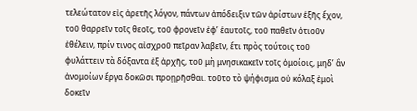τελεώτατον εἰς ἀρετῆς λόγον, πάντων ἀπόδειξιν τῶν ἀρίστων ἑξῆς ἔχον, τοῦ θαρρεῖν τοῖς θεοῖς, τοῦ φρονεῖν ἐφʼ ἑαυτοῖς, τοῦ παθεῖν ὁτιοῦν ἐθέλειν, πρίν τινος αἰσχροῦ πεῖραν λαβεῖν, ἔτι πρὸς τούτοις τοῦ φυλάττειν τὰ δόξαντα ἐξ ἀρχῆς, τοῦ μὴ μνησικακεῖν τοῖς ὁμοίοις, μηδʼ ἂν ἀνομοίων ἔργα δοκῶσι προῃρῆσθαι. τοῦτο τὸ ψήφισμα οὐ κόλαξ ἐμοὶ δοκεῖν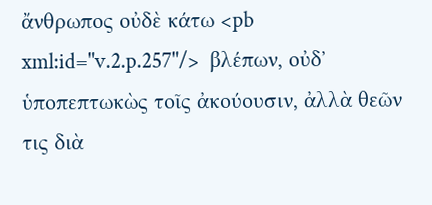ἄνθρωπος οὐδὲ κάτω <pb xml:id="v.2.p.257"/>  βλέπων, οὐδʼ ὑποπεπτωκὼς τοῖς ἀκούουσιν, ἀλλὰ θεῶν τις διὰ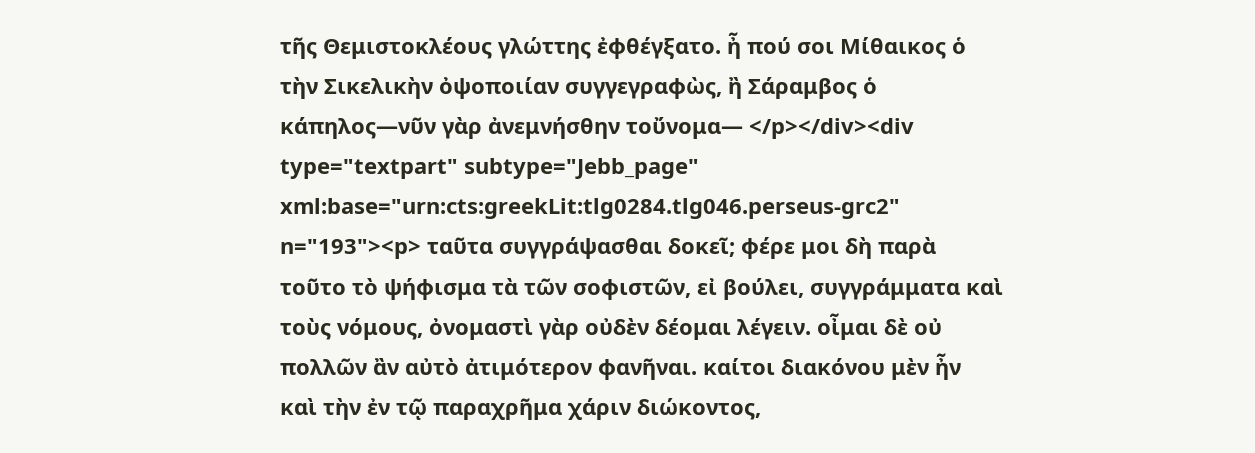τῆς Θεμιστοκλέους γλώττης ἐφθέγξατο. ἦ πού σοι Μίθαικος ὁ τὴν Σικελικὴν ὀψοποιίαν συγγεγραφὼς, ἢ Σάραμβος ὁ κάπηλος—νῦν γὰρ ἀνεμνήσθην τοὔνομα— </p></div><div type="textpart" subtype="Jebb_page" xml:base="urn:cts:greekLit:tlg0284.tlg046.perseus-grc2" n="193"><p> ταῦτα συγγράψασθαι δοκεῖ; φέρε μοι δὴ παρὰ τοῦτο τὸ ψήφισμα τὰ τῶν σοφιστῶν, εἰ βούλει, συγγράμματα καὶ τοὺς νόμους, ὀνομαστὶ γὰρ οὐδὲν δέομαι λέγειν. οἶμαι δὲ οὐ πολλῶν ἂν αὐτὸ ἀτιμότερον φανῆναι. καίτοι διακόνου μὲν ἦν καὶ τὴν ἐν τῷ παραχρῆμα χάριν διώκοντος,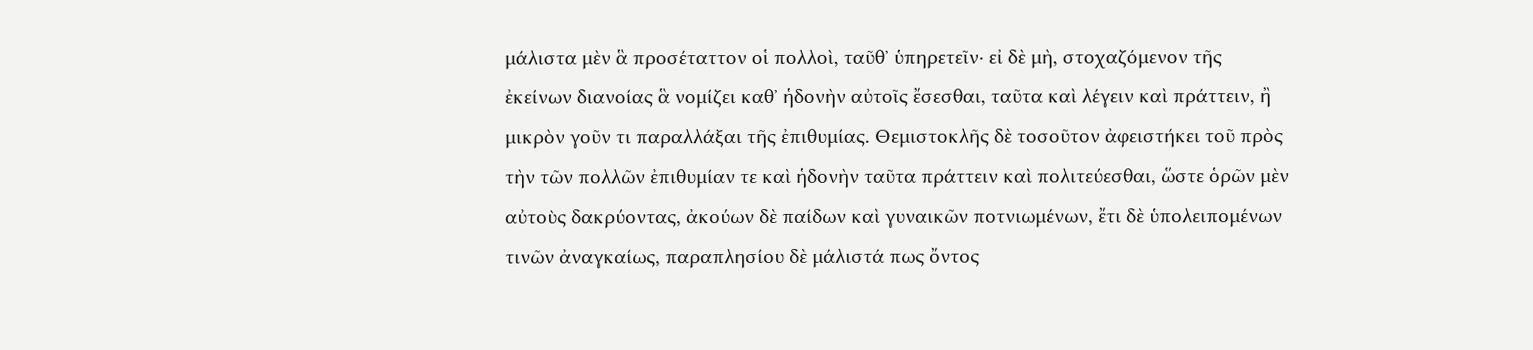μάλιστα μὲν ἃ προσέταττον οἱ πολλοὶ, ταῦθʼ ὑπηρετεῖν· εἰ δὲ μὴ, στοχαζόμενον τῆς ἐκείνων διανοίας ἃ νομίζει καθʼ ἡδονὴν αὐτοῖς ἔσεσθαι, ταῦτα καὶ λέγειν καὶ πράττειν, ἢ μικρὸν γοῦν τι παραλλάξαι τῆς ἐπιθυμίας. Θεμιστοκλῆς δὲ τοσοῦτον ἀφειστήκει τοῦ πρὸς τὴν τῶν πολλῶν ἐπιθυμίαν τε καὶ ἡδονὴν ταῦτα πράττειν καὶ πολιτεύεσθαι, ὥστε ὁρῶν μὲν αὐτοὺς δακρύοντας, ἀκούων δὲ παίδων καὶ γυναικῶν ποτνιωμένων, ἔτι δὲ ὑπολειπομένων τινῶν ἀναγκαίως, παραπλησίου δὲ μάλιστά πως ὄντος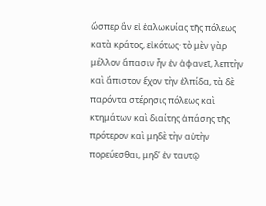ὥσπερ ἂν εἰ ἑαλωκυίας τῆς πόλεως κατὰ κράτος, εἰκότως· τὸ μὲν γὰρ μέλλον ἅπασιν ἦν ἐν ἀφανεῖ, λεπτὴν καὶ ἄπιστον ἔχον τὴν ἐλπίδα, τὰ δὲ παρόντα στέρησις πόλεως καὶ κτημάτων καὶ διαίτης ἁπάσης τῆς πρότερον καὶ μηδὲ τὴν αὐτὴν πορεύεσθαι, μηδʼ ἐν ταυτῷ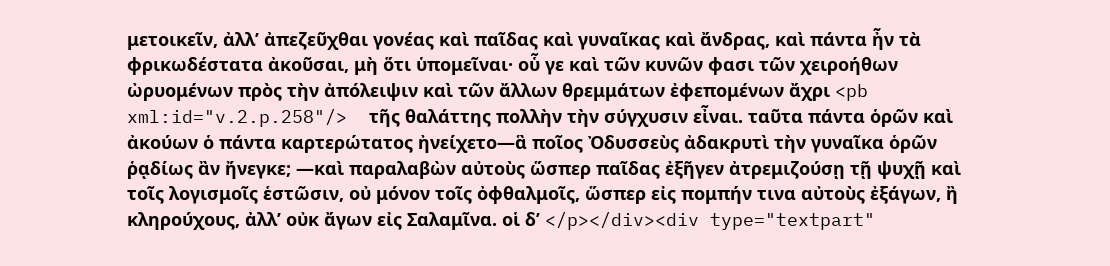μετοικεῖν, ἀλλʼ ἀπεζεῦχθαι γονέας καὶ παῖδας καὶ γυναῖκας καὶ ἄνδρας, καὶ πάντα ἦν τὰ φρικωδέστατα ἀκοῦσαι, μὴ ὅτι ὑπομεῖναι· οὗ γε καὶ τῶν κυνῶν φασι τῶν χειροήθων ὠρυομένων πρὸς τὴν ἀπόλειψιν καὶ τῶν ἄλλων θρεμμάτων ἐφεπομένων ἄχρι <pb xml:id="v.2.p.258"/>  τῆς θαλάττης πολλὴν τὴν σύγχυσιν εἶναι. ταῦτα πάντα ὁρῶν καὶ ἀκούων ὁ πάντα καρτερώτατος ἠνείχετο—ἃ ποῖος Ὀδυσσεὺς ἀδακρυτὶ τὴν γυναῖκα ὁρῶν ῥᾳδίως ἂν ἤνεγκε; —καὶ παραλαβὼν αὐτοὺς ὥσπερ παῖδας ἐξῆγεν ἀτρεμιζούσῃ τῇ ψυχῇ καὶ τοῖς λογισμοῖς ἑστῶσιν, οὐ μόνον τοῖς ὀφθαλμοῖς, ὥσπερ εἰς πομπήν τινα αὐτοὺς ἐξάγων, ἢ κληρούχους, ἀλλʼ οὐκ ἄγων εἰς Σαλαμῖνα. οἱ δʼ </p></div><div type="textpart"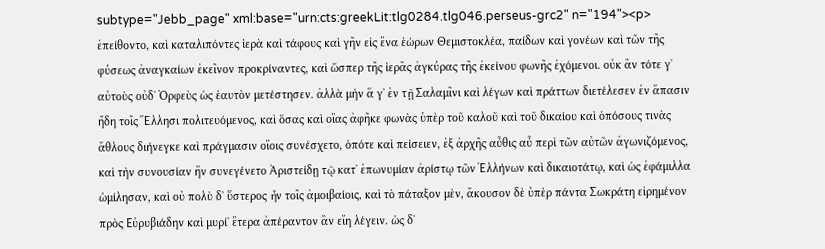subtype="Jebb_page" xml:base="urn:cts:greekLit:tlg0284.tlg046.perseus-grc2" n="194"><p> ἐπείθοντο, καὶ καταλιπόντες ἱερὰ καὶ τάφους καὶ γῆν εἰς ἕνα ἑώρων Θεμιστοκλέα, παίδων καὶ γονέων καὶ τῶν τῆς φύσεως ἀναγκαίων ἐκεῖνον προκρίναντες, καὶ ὥσπερ τῆς ἱερᾶς ἀγκύρας τῆς ἐκείνου φωνῆς ἐχόμενοι. οὐκ ἂν τότε γʼ αὐτοὺς οὐδʼ Ὀρφεὺς ὡς ἑαυτὸν μετέστησεν. ἀλλὰ μὴν ἅ γʼ ἐν τῇ Σαλαμῖνι καὶ λέγων καὶ πράττων διετέλεσεν ἐν ἅπασιν ἤδη τοῖς Ἕλλησι πολιτευόμενος, καὶ ὅσας καὶ οἵας ἀφῆκε φωνὰς ὑπὲρ τοῦ καλοῦ καὶ τοῦ δικαίου καὶ ὁπόσους τινὰς ἄθλους διήνεγκε καὶ πράγμασιν οἵοις συνέσχετο, ὁπότε καὶ πείσειεν, ἐξ ἀρχῆς αὖθις αὖ περὶ τῶν αὐτῶν ἀγωνιζόμενος, καὶ τὴν συνουσίαν ἣν συνεγένετο Ἀριστείδῃ τῷ κατʼ ἐπωνυμίαν ἀρίστῳ τῶν Ἑλλήνων καὶ δικαιοτάτῳ, καὶ ὡς ἐφάμιλλα ὡμίλησαν, καὶ οὐ πολὺ δʼ ὕστερος ἦν τοῖς ἀμοιβαίοις, καὶ τὸ πάταξον μὲν, ἄκουσον δὲ ὑπὲρ πάντα Σωκράτη εἰρημένον πρὸς Εὐρυβιάδην καὶ μυρίʼ ἕτερα ἀπέραντον ἂν εἴη λέγειν. ὡς δʼ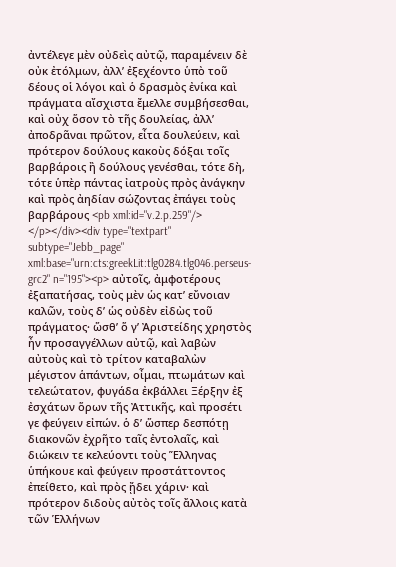ἀντέλεγε μὲν οὐδεὶς αὐτῷ, παραμένειν δὲ οὐκ ἐτόλμων, ἀλλʼ ἐξεχέοντο ὑπὸ τοῦ δέους οἱ λόγοι καὶ ὁ δρασμὸς ἐνίκα καὶ πράγματα αἴσχιστα ἔμελλε συμβήσεσθαι, καὶ οὐχ ὅσον τὸ τῆς δουλείας, ἀλλʼ ἀποδρᾶναι πρῶτον, εἶτα δουλεύειν, καὶ πρότερον δούλους κακοὺς δόξαι τοῖς βαρβάροις ἢ δούλους γενέσθαι, τότε δὴ, τότε ὑπὲρ πάντας ἰατροὺς πρὸς ἀνάγκην καὶ πρὸς ἀηδίαν σώζοντας ἐπάγει τοὺς βαρβάρους <pb xml:id="v.2.p.259"/>  </p></div><div type="textpart" subtype="Jebb_page" xml:base="urn:cts:greekLit:tlg0284.tlg046.perseus-grc2" n="195"><p> αὐτοῖς, ἀμφοτέρους ἐξαπατήσας, τοὺς μὲν ὡς κατʼ εὔνοιαν καλῶν, τοὺς δʼ ὡς οὐδὲν εἰδὼς τοῦ πράγματος· ὥσθʼ ὅ γʼ Ἀριστείδης χρηστὸς ἦν προσαγγέλλων αὐτῷ, καὶ λαβὼν αὐτοὺς καὶ τὸ τρίτον καταβαλὼν μέγιστον ἁπάντων, οἶμαι, πτωμάτων καὶ τελεώτατον, φυγάδα ἐκβάλλει Ξέρξην ἐξ ἐσχάτων ὅρων τῆς Ἀττικῆς, καὶ προσέτι γε φεύγειν εἰπών. ὁ δʼ ὥσπερ δεσπότῃ διακονῶν ἐχρῆτο ταῖς ἐντολαῖς, καὶ διώκειν τε κελεύοντι τοὺς Ἕλληνας ὑπήκουε καὶ φεύγειν προστάττοντος ἐπείθετο, καὶ πρὸς ᾔδει χάριν· καὶ πρότερον διδοὺς αὐτὸς τοῖς ἄλλοις κατὰ τῶν Ἑλλήνων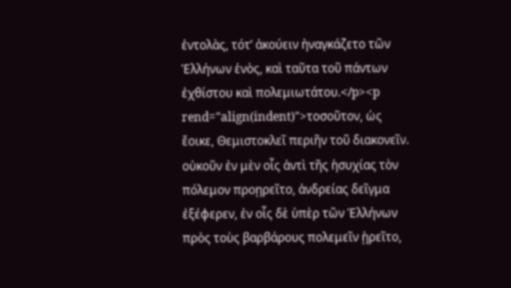ἐντολὰς, τότʼ ἀκούειν ἠναγκάζετο τῶν Ἑλλήνων ἑνὸς, καὶ ταῦτα τοῦ πάντων ἐχθίστου καὶ πολεμιωτάτου.</p><p rend="align(indent)">τοσοῦτον, ὡς ἔοικε, Θεμιστοκλεῖ περιῆν τοῦ διακονεῖν. οὐκοῦν ἐν μὲν οἷς ἀντὶ τῆς ἡσυχίας τὸν πόλεμον προῃρεῖτο, ἀνδρείας δεῖγμα ἐξέφερεν, ἐν οἷς δὲ ὑπὲρ τῶν Ἑλλήνων πρὸς τοὺς βαρβάρους πολεμεῖν ᾑρεῖτο,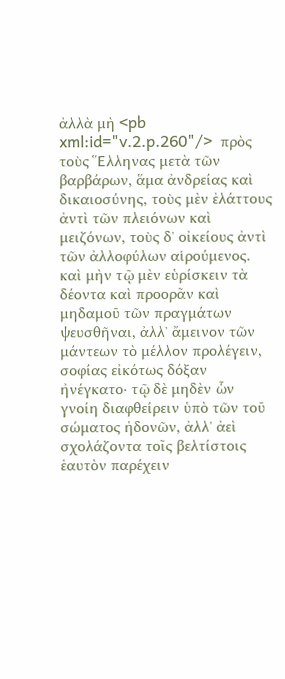ἀλλὰ μὴ <pb xml:id="v.2.p.260"/>  πρὸς τοὺς Ἕλληνας μετὰ τῶν βαρβάρων, ἅμα ἀνδρείας καὶ δικαιοσύνης, τοὺς μὲν ἐλάττους ἀντὶ τῶν πλειόνων καὶ μειζόνων, τοὺς δʼ οἰκείους ἀντὶ τῶν ἀλλοφύλων αἱρούμενος. καὶ μὴν τῷ μὲν εὑρίσκειν τὰ δέοντα καὶ προορᾶν καὶ μηδαμοῦ τῶν πραγμάτων ψευσθῆναι, ἀλλʼ ἄμεινον τῶν μάντεων τὸ μέλλον προλέγειν, σοφίας εἰκότως δόξαν ἠνέγκατο· τῷ δὲ μηδὲν ὧν γνοίη διαφθείρειν ὑπὸ τῶν τοῦ σώματος ἡδονῶν, ἀλλʼ ἀεὶ σχολάζοντα τοῖς βελτίστοις ἑαυτὸν παρέχειν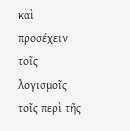καὶ προσέχειν τοῖς λογισμοῖς τοῖς περὶ τῆς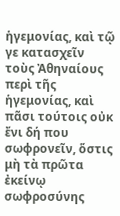ἡγεμονίας, καὶ τῷ γε κατασχεῖν τοὺς Ἀθηναίους περὶ τῆς ἡγεμονίας, καὶ πᾶσι τούτοις οὐκ ἔνι δή που σωφρονεῖν, ὅστις μὴ τὰ πρῶτα ἐκείνῳ σωφροσύνης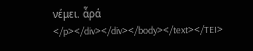νέμει. ἆρά </p></div></div></body></text></TEI>